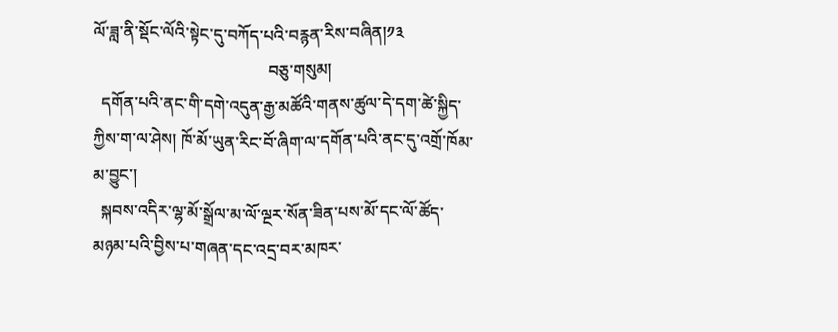ལོ་ཟླ་ནི་སྡོང་ལོའི་སྟེང་དུ་བཀོད་པའི་བརྙན་རིས་བཞིན།༡༣
                                          བཅུ་གསུམ།
  དགོན་པའི་ནང་གི་དགེ་འདུན་རྒྱ་མཚོའི་གནས་ཚུལ་དེ་དག་ཚེ་སྐྱིད་ཀྱིས་ག་ལ་ཤེས། ཁོ་མོ་ཡུན་རིང་བོ་ཞིག་ལ་དགོན་པའི་ནང་དུ་འགྲོ་ཁོམ་མ་བྱུང་།
  སྐབས་འདིར་ལྷ་མོ་སྒྲོལ་མ་ལོ་ལྔར་སོན་ཟིན་པས་མོ་དང་ལོ་ཚོད་མཉམ་པའི་བྱིས་པ་གཞན་དང་འདྲ་བར་མཁར་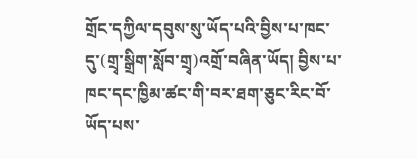གྲོང་དཀྱིལ་དབུས་སུ་ཡོད་པའི་བྱིས་པ་ཁང་དུ་(གྲྭ་སྒྲིག་སློབ་གྲྭ)འགྲོ་བཞིན་ཡོད། བྱིས་པ་ཁང་དང་ཁྱིམ་ཚང་གི་བར་ཐག་ཅུང་རིང་བོ་ཡོད་པས་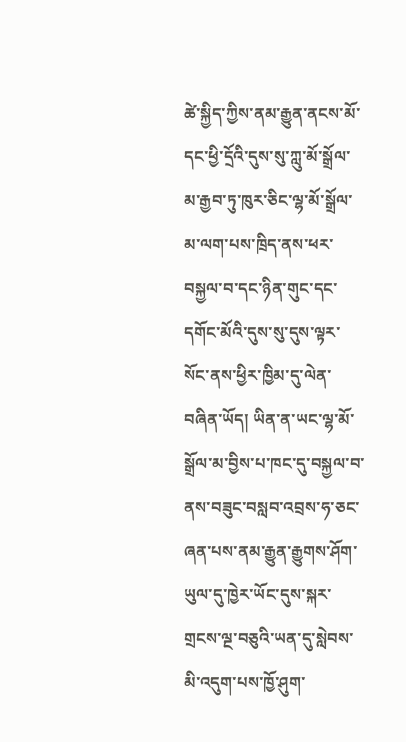ཚེ་སྐྱིད་ཀྱིས་ནམ་རྒྱུན་ནངས་མོ་དང་ཕྱི་དྲོའི་དུས་སུ་ཀླུ་མོ་སྒྲོལ་མ་རྒྱབ་ཏུ་ཁུར་ཅིང་ལྷ་མོ་སྒྲོལ་མ་ལག་པས་ཁྲིད་ནས་ཕར་བསྐྱལ་བ་དང་ཉིན་གུང་དང་དགོང་མོའི་དུས་སུ་དུས་ལྟར་སོང་ནས་ཕྱིར་ཁྱིམ་དུ་ལེན་བཞིན་ཡོད། ཡིན་ན་ཡང་ལྷ་མོ་སྒྲོལ་མ་བྱིས་པ་ཁང་དུ་བསྐྱལ་བ་ནས་བཟུང་བསླབ་འབྲས་ཧ་ཅང་ཞན་པས་ནམ་རྒྱུན་རྒྱུགས་ཤོག་ཡུལ་དུ་ཁྱེར་ཡོང་དུས་སྐར་གྲངས་ལྔ་བཅུའི་ཡན་དུ་སླེབས་མི་འདུག་པས་ཁྱོ་ཤུག་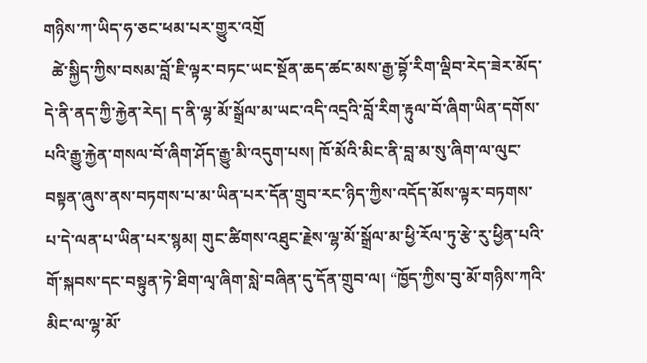གཉིས་ཀ་ཡིད་ཧ་ཅང་ཕམ་པར་གྱུར་འགྲོ
  ཚེ་སྐྱིད་ཀྱིས་བསམ་བློ་ཇི་ལྟར་བཏང་ཡང་སྔོན་ཆད་ཚང་མས་རྒྱ་བྷོ་རིག་ལྡིབ་རེད་ཟེར་མོད་དེ་ནི་ནད་ཀྱི་རྐྱེན་རེད། ད་ནི་ལྷ་མོ་སྒྲོལ་མ་ཡང་འདི་འདྲའི་བློ་རིག་རྟུལ་བོ་ཞིག་ཡིན་དགོས་པའི་རྒྱུ་རྐྱེན་གསལ་བོ་ཞིག་ཤོད་རྒྱུ་མི་འདུག་པས། ཁོ་མོའི་མིང་ནི་བླ་མ་སུ་ཞིག་ལ་ལུང་བསྟན་ཞུས་ནས་བཏགས་པ་མ་ཡིན་པར་དོན་གྲུབ་རང་ཉིད་ཀྱིས་འདོད་མོས་ལྟར་བཏགས་པ་དེ་ལན་པ་ཡིན་པར་སྙམ། གུང་ཚིགས་འཐུང་རྗེས་ལྷ་མོ་སྒྲོལ་མ་ཕྱི་རོལ་ཏུ་རྩེ་རུ་ཕྱིན་པའི་གོ་སྐབས་དང་བསྟུན་ཏེ་ཐིག་ལྭ་ཞིག་སླེ་བཞིན་དུ་དོན་གྲུབ་ལ། “ཁྱོད་ཀྱིས་བུ་མོ་གཉིས་ཀའི་མིང་ལ་ལྷ་མོ་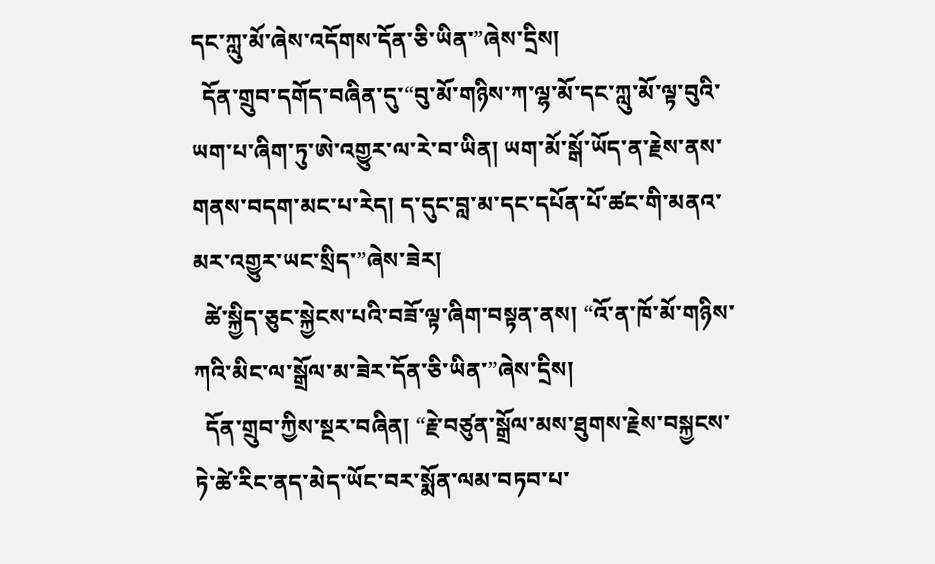དང་ཀླུ་མོ་ཞེས་འདོགས་དོན་ཅི་ཡིན་”ཞེས་དྲིས།
  དོན་གྲུབ་དགོད་བཞིན་དུ་“བུ་མོ་གཉིས་ཀ་ལྷ་མོ་དང་ཀླུ་མོ་ལྟ་བུའི་ཡག་པ་ཞིག་ཏུ་ཨེ་འགྱུར་ལ་རེ་བ་ཡིན། ཡག་མོ་སྒོ་ཡོད་ན་རྗེས་ནས་གནས་བདག་མང་པ་རེད། ད་དུང་བླ་མ་དང་དཔོན་པོ་ཚང་གི་མནའ་མར་འགྱུར་ཡང་སྲིད་”ཞེས་ཟེར།
  ཚེ་སྐྱིད་ཅུང་སྐྱེངས་པའི་བཟོ་ལྟ་ཞིག་བསྟན་ནས། “འོ་ན་ཁོ་མོ་གཉིས་ཀའི་མིང་ལ་སྒྲོལ་མ་ཟེར་དོན་ཅི་ཡིན་”ཞེས་དྲིས།
  དོན་གྲུབ་ཀྱིས་སྔར་བཞིན། “རྗེ་བཙུན་སྒྲོལ་མས་ཐུགས་རྗེས་བསྐྱངས་ཏེ་ཚེ་རིང་ནད་མེད་ཡོང་བར་སྨོན་ལམ་བཏབ་པ་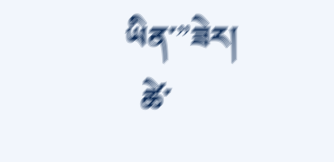ཡིན་”ཟེར།
  ཚེ་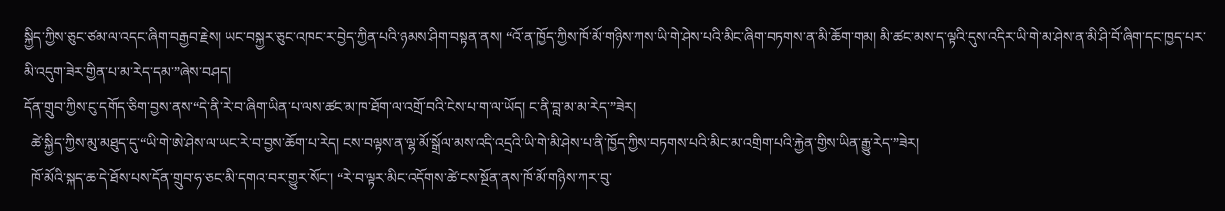སྐྱིད་ཀྱིས་ཅུང་ཙམ་ལ་འདང་ཞིག་བརྒྱབ་རྗེས། ཡང་བསྐྱར་ཅུང་འཁང་ར་བྱེད་ཀྱིན་པའི་ཉམས་ཤིག་བསྟན་ནས། “འོ་ན་ཁྱོད་ཀྱིས་ཁོ་མོ་གཉིས་ཀས་ཡི་གེ་ཤེས་པའི་མིང་ཞིག་བཏགས་ན་མི་ཆོག་གམ། མི་ཚང་མས་ད་ལྟའི་དུས་འདིར་ཡི་གེ་མ་ཤེས་ན་མི་ཤི་བོ་ཞིག་དང་ཁྱད་པར་མི་འདུག་ཟེར་གྱིན་པ་མ་རེད་དམ་”ཞེས་བཤད།
དོན་གྲུབ་ཀྱིས་ངུ་དགོད་ཅིག་བྱས་ནས་“དེ་ནི་རེ་བ་ཞིག་ཡིན་པ་ལས་ཚང་མ་ཁ་ཐོག་ལ་འགྲོ་བའི་ངེས་པ་ག་ལ་ཡོད། ང་ནི་བླ་མ་མ་རེད་”ཟེར།
  ཚེ་སྐྱིད་ཀྱིས་མུ་མཐུད་དུ་“ཡི་གེ་ཨེ་ཤེས་ལ་ཡང་རེ་བ་བྱས་ཆོག་པ་རེད། ངས་བལྟས་ན་ལྷ་མོ་སྒྲོལ་མས་འདི་འདྲའི་ཡི་གེ་མི་ཤེས་པ་ནི་ཁྱོད་ཀྱིས་བཏགས་པའི་མིང་མ་འགྲིག་པའི་རྐྱེན་གྱིས་ཡིན་རྒྱུ་རེད་”ཟེར།
  ཁོ་མོའི་སྐད་ཆ་དེ་ཐོས་པས་དོན་གྲུབ་ཧ་ཅང་མི་དགའ་བར་གྱུར་སོང་། “རེ་བ་ལྟར་མིང་འདོགས་ཚེ་ངས་སྔོན་ནས་ཁོ་མོ་གཉིས་ཀར་བུ་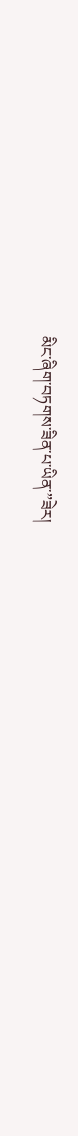མིང་ཞིག་བཏགས་ཟིན་པ་ཡིན་”ཟེར།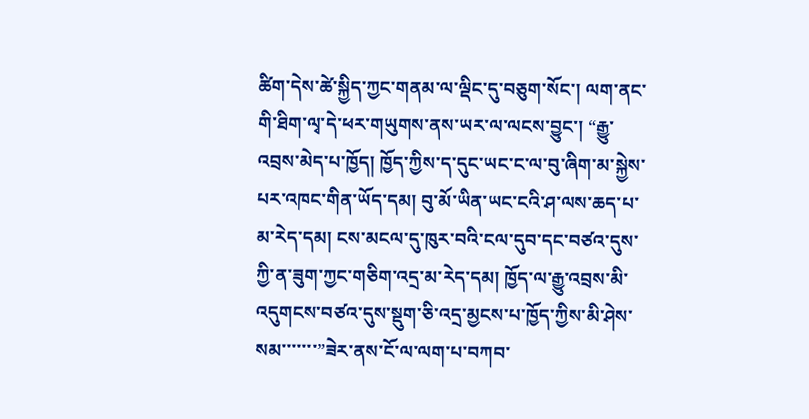ཚིག་དེས་ཚེ་སྐྱིད་ཀྱང་གནམ་ལ་ལྡིང་དུ་བཅུག་སོང་། ལག་ནང་གི་ཐིག་ལྭ་དེ་ཕར་གཡུགས་ནས་ཡར་ལ་ལངས་བྱུང་། “རྒྱུ་འབྲས་མེད་པ་ཁྱོད། ཁྱོད་ཀྱིས་ད་དུང་ཡང་ང་ལ་བུ་ཞིག་མ་སྐྱེས་པར་འཁང་གིན་ཡོད་དམ། བུ་མོ་ཡིན་ཡང་ངའི་ཤ་ལས་ཆད་པ་མ་རེད་དམ། ངས་མངལ་དུ་ཁུར་བའི་ངལ་དུབ་དང་བཙའ་དུས་ཀྱི་ན་ཟུག་ཀྱང་གཅིག་འདྲ་མ་རེད་དམ། ཁྱོད་ལ་རྒྱུ་འབྲས་མི་འདུགངས་བཙའ་དུས་སྡུག་ཅི་འདྲ་མྱངས་པ་ཁྱོད་ཀྱིས་མི་ཤེས་སམ་་་་་་་”ཟེར་ནས་ངོ་ལ་ལག་པ་བཀབ་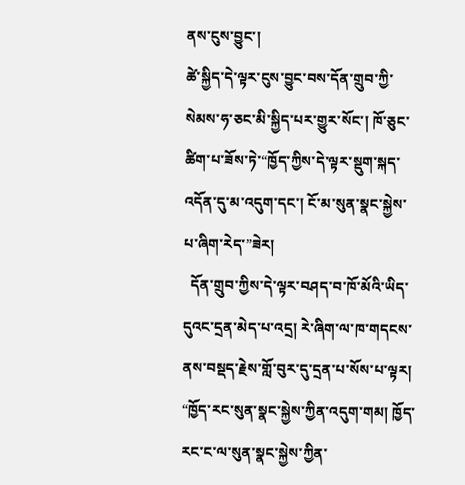ནས་ངུས་བྱུང་།
ཚེ་སྐྱིད་དེ་ལྟར་ངུས་བྱུང་བས་དོན་གྲུབ་ཀྱི་སེམས་ཧ་ཅང་མི་སྐྱིད་པར་གྱུར་སོང་། ཁོ་ཅུང་ཚིག་པ་ཟོས་ཏེ་“ཁྱོད་ཀྱིས་དེ་ལྟར་སྡུག་སྐད་འདོན་དུ་མ་འདུག་དང་། ངོ་མ་སུན་སྣང་སྐྱེས་པ་ཞིག་རེད་”ཟེར།
  དོན་གྲུབ་ཀྱིས་དེ་ལྟར་བཤད་བ་ཁོ་མོའི་ཡིད་དུའང་དྲན་མེད་པ་འདྲ། རེ་ཞིག་ལ་ཁ་གདངས་ནས་བསྡད་རྗེས་གློ་བུར་དུ་དྲན་པ་སོས་པ་ལྟར། “ཁྱོད་རང་སུན་སྣང་སྐྱེས་ཀྱིན་འདུག་གམ། ཁྱོད་རང་ང་ལ་སུན་སྣང་སྐྱེས་ཀྱིན་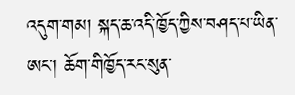འདུག་གམ། སྐད་ཆ་འདི་ཁྱོད་ཀྱིས་བཤད་པ་ཡིན་ཨང་། ཆོག་གིཁྱོད་རང་སུན་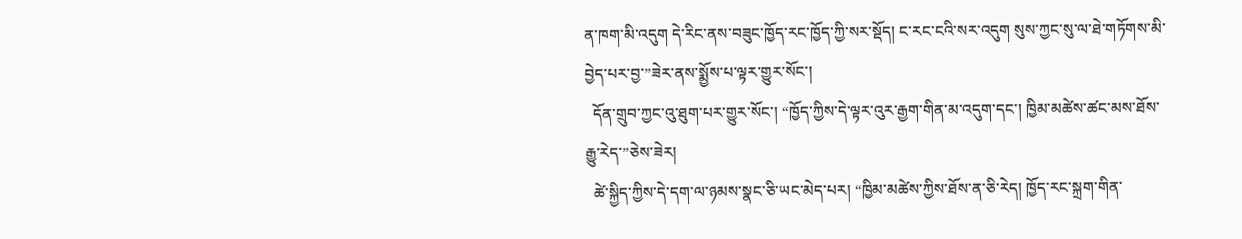ན་ཁག་མི་འདུག དེ་རིང་ནས་བཟུང་ཁྱོད་རང་ཁྱོད་ཀྱི་སར་སྡོད། ང་རང་ངའི་སར་འདུག སུས་ཀྱང་སུ་ལ་ཐེ་གཏོགས་མི་བྱེད་པར་བྱ་”ཟེར་ནས་སྨྱོས་པ་ལྟར་གྱུར་སོང་།
  དོན་གྲུབ་ཀྱང་འུ་ཐུག་པར་གྱུར་སོང་། “ཁྱོད་ཀྱིས་དེ་ལྟར་འུར་རྒྱག་གིན་མ་འདུག་དང་། ཁྱིམ་མཚེས་ཚང་མས་ཐོས་རྒྱུ་རེད་”ཅེས་ཟེར།
  ཚེ་སྐྱིད་ཀྱིས་དེ་དག་ལ་ཉམས་སྣང་ཅི་ཡང་མེད་པར། “ཁྱིམ་མཚེས་ཀྱིས་ཐོས་ན་ཅི་རེད། ཁྱོད་རང་སྐྲག་གིན་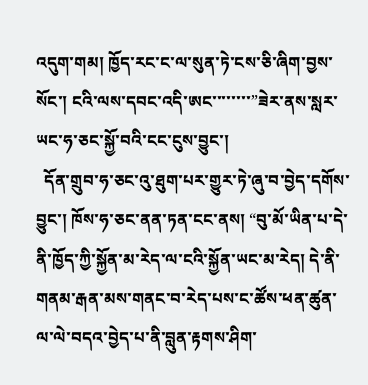འདུག་གམ། ཁྱོད་རང་ང་ལ་སུན་ཏེ་ངས་ཅི་ཞིག་བྱས་སོང་། ངའི་ལས་དབང་འདི་ཨང་་་་་་་་”ཟེར་ནས་སླར་ཡང་ཧ་ཅང་སྐྱོ་བའི་ངང་ངུས་བྱུང་།
  དོན་གྲུབ་ཧ་ཅང་འུ་ཐུག་པར་གྱུར་ཏེ་ཞུ་བ་བྱེད་དགོས་བྱུང་། ཁོས་ཧ་ཅང་ནན་ཏན་ངང་ནས། “བུ་མོ་ཡིན་པ་དེ་ནི་ཁྱོད་ཀྱི་སྐྱོན་མ་རེད་ལ་ངའི་སྐྱོན་ཡང་མ་རེད། དེ་ནི་གནམ་རྒན་མས་གནང་བ་རེད་པས་ང་ཚོས་ཕན་ཚུན་ལ་ལེ་བདའ་བྱེད་པ་ནི་བླུན་རྟགས་ཤིག་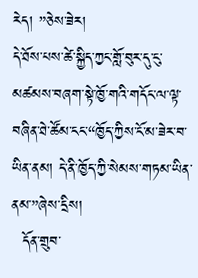རེད། ”ཅེས་ཟེར།
དེ་ཐོས་པས་ཚེ་སྐྱིད་ཀྱང་གློ་བུར་དུ་ངུ་མཚམས་བཞག་སྟེ་ཁྱོ་གའི་གདོང་ལ་ལྟ་བཞིན་ཐེ་ཚོམ་ངང་“ཁྱོད་ཀྱིས་ངོ་མ་ཟེར་བ་ཡིན་ནམ། དེ་ནི་ཁྱོད་ཀྱི་སེམས་གཏམ་ཡིན་ནམ་”ཞེས་དྲིས།
  དོན་གྲུབ་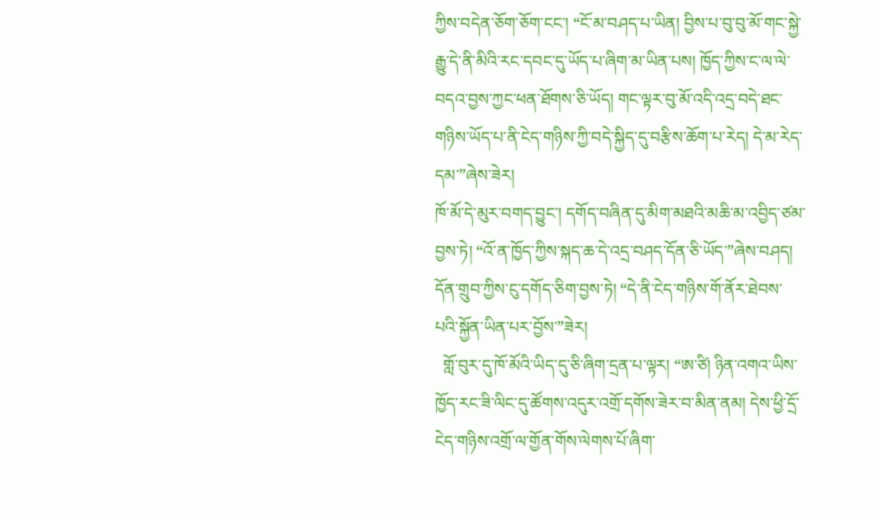ཀྱིས་བདེན་ཅོག་ཅོག་ངང་། “ངོ་མ་བཤད་པ་ཡིན། བྱིས་པ་བུ་བུ་མོ་གང་སྐྱེ་རྒྱུ་དེ་ནི་མིའི་རང་དབང་དུ་ཡོད་པ་ཞིག་མ་ཡིན་པས། ཁྱོད་ཀྱིས་ང་ལ་ལེ་བདའ་བྱས་ཀྱང་ཕན་ཐོགས་ཅི་ཡོད། གང་ལྟར་བུ་མོ་འདི་འདྲ་བདེ་ཐང་གཉིས་ཡོད་པ་ནི་ངེད་གཉིས་ཀྱི་བདེ་སྐྱིད་དུ་བརྩིས་ཆོག་པ་རེད། དེ་མ་རེད་དམ་”ཞེས་ཟེར།
ཁོ་མོ་དེ་མུར་བགད་བྱུང་། དགོད་བཞིན་དུ་མིག་མཐའི་མཆི་མ་འབྱིད་ཙམ་བྱས་ཏེ། “འོ་ན་ཁྱོད་ཀྱིས་སྐད་ཆ་དེ་འདྲ་བཤད་དོན་ཅི་ཡོད་”ཞེས་བཤད།
དོན་གྲུབ་ཀྱིས་ངུ་དགོད་ཅིག་བྱས་ཏེ། “དེ་ནི་ངེད་གཉིས་གོ་ནོར་ཐེབས་པའི་སྐྱོན་ཡིན་པར་བྱོས་”ཟེར།
  གློ་བུར་དུ་ཁོ་མོའི་ཡིད་དུ་ཅི་ཞིག་དྲན་པ་ལྟར། “ཨ་ཙི། ཉིན་འགའ་ཡིས་ཁྱོད་རང་ཟི་ལིང་དུ་ཚོགས་འདུར་འགྲོ་དགོས་ཟེར་བ་མིན་ནམ། དེས་ཕྱི་དྲོ་ངེད་གཉིས་འགྲོ་ལ་གྱོན་གོས་ལེགས་པོ་ཞིག་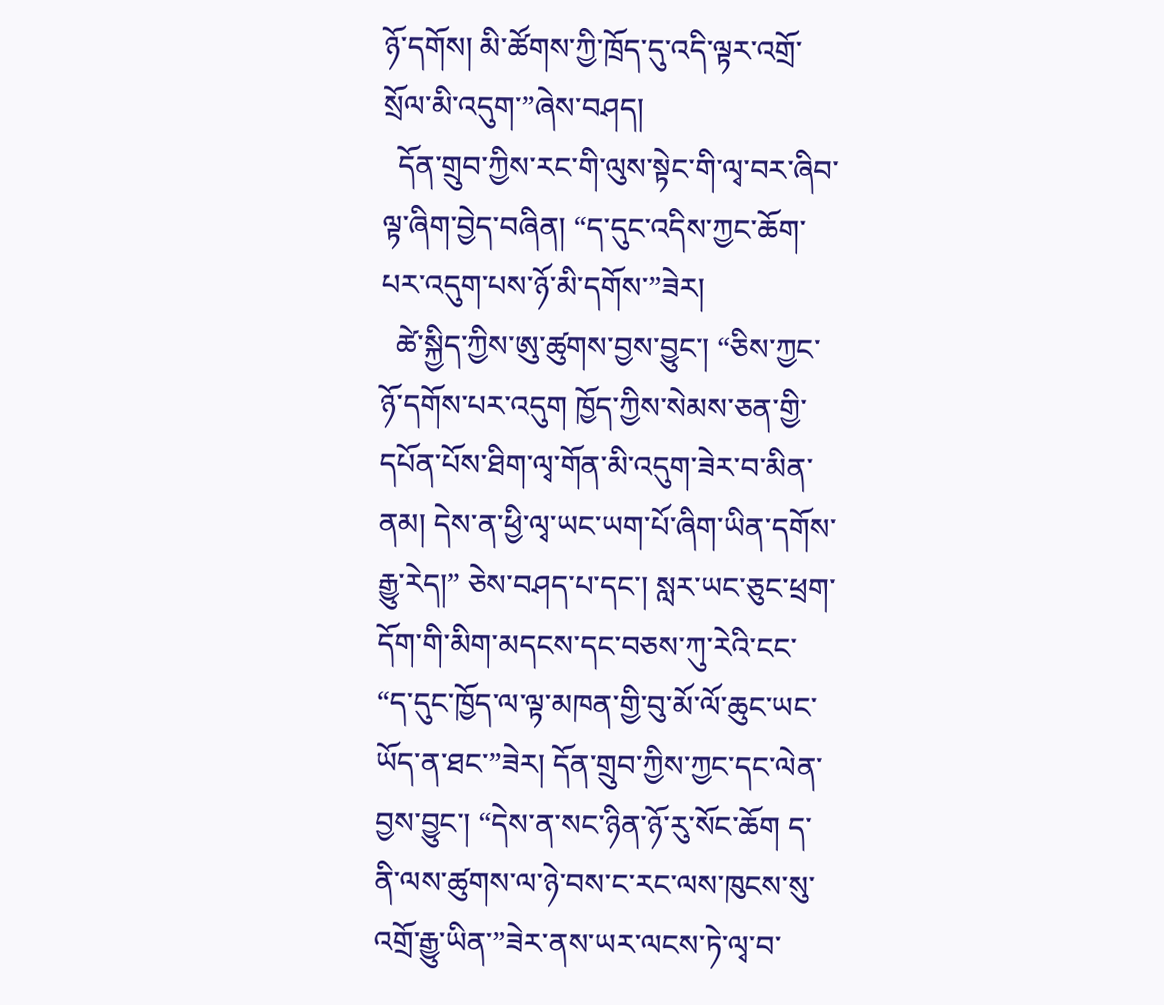ཉོ་དགོས། མི་ཚོགས་ཀྱི་ཁྲོད་དུ་འདི་ལྟར་འགྲོ་སྲོལ་མི་འདུག་”ཞེས་བཤད།
  དོན་གྲུབ་ཀྱིས་རང་གི་ལུས་སྟེང་གི་ལྭ་བར་ཞིབ་ལྟ་ཞིག་བྱེད་བཞིན། “ད་དུང་འདིས་ཀྱང་ཆོག་པར་འདུག་པས་ཉོ་མི་དགོས་”ཟེར།
  ཚེ་སྐྱིད་ཀྱིས་ཨུ་ཚུགས་བྱས་བྱུང་། “ཅིས་ཀྱང་ཉོ་དགོས་པར་འདུག ཁྱོད་ཀྱིས་སེམས་ཅན་གྱི་དཔོན་པོས་ཐིག་ལྭ་གོན་མི་འདུག་ཟེར་བ་མིན་ནམ། དེས་ན་ཕྱི་ལྭ་ཡང་ཡག་པོ་ཞིག་ཡིན་དགོས་རྒྱུ་རེད།” ཅེས་བཤད་པ་དང་། སླར་ཡང་ཅུང་ཕྲག་དོག་གི་མིག་མདངས་དང་བཅས་ཀུ་རེའི་ངང་ “ད་དུང་ཁྱོད་ལ་ལྟ་མཁན་གྱི་བུ་མོ་ལོ་ཆུང་ཡང་ཡོད་ན་ཐང་”ཟེར། དོན་གྲུབ་ཀྱིས་ཀྱང་དང་ལེན་བྱས་བྱུང་། “དེས་ན་སང་ཉིན་ཉོ་རུ་སོང་ཆོག ད་ནི་ལས་ཚུགས་ལ་ཉེ་བས་ང་རང་ལས་ཁུངས་སུ་འགྲོ་རྒྱུ་ཡིན་”ཟེར་ནས་ཡར་ལངས་ཏེ་ལྭ་བ་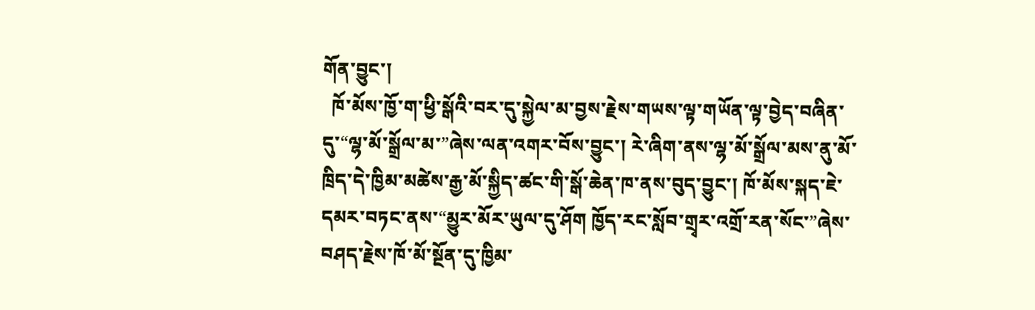གོན་བྱུང་།
  ཁོ་མོས་ཁྱོ་ག་ཕྱི་སྒོའི་བར་དུ་སྐྱེལ་མ་བྱས་རྗེས་གཡས་ལྟ་གཡོན་ལྟ་བྱེད་བཞིན་དུ་“ལྷ་མོ་སྒྲོལ་མ་”ཞེས་ལན་འགར་བོས་བྱུང་། རེ་ཞིག་ནས་ལྷ་མོ་སྒྲོལ་མས་ནུ་མོ་ཁྲིད་དེ་ཁྱིམ་མཚེས་རྒྱ་མོ་སྐྱིད་ཚང་གི་སྒོ་ཆེན་ཁ་ནས་བུད་བྱུང་། ཁོ་མོས་སྐད་ཇེ་དམར་བཏང་ནས་“མྱུར་མོར་ཡུལ་དུ་ཤོག ཁྱོད་རང་སློབ་གྲྭར་འགྲོ་རན་སོང་”ཞེས་བཤད་རྗེས་ཁོ་མོ་སྔོན་དུ་ཁྱིམ་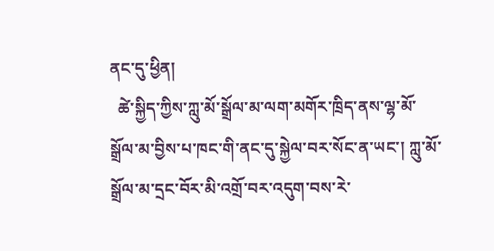ནང་དུ་ཕྱིན།
  ཚེ་སྐྱིད་ཀྱིས་ཀླུ་མོ་སྒྲོལ་མ་ལག་མགོར་ཁྲིད་ནས་ལྷ་མོ་སྒྲོལ་མ་བྱིས་པ་ཁང་གི་ནང་དུ་སྐྱེལ་བར་སོང་ན་ཡང་། ཀླུ་མོ་སྒྲོལ་མ་དྲང་བོར་མི་འགྲོ་བར་འདུག་བས་རེ་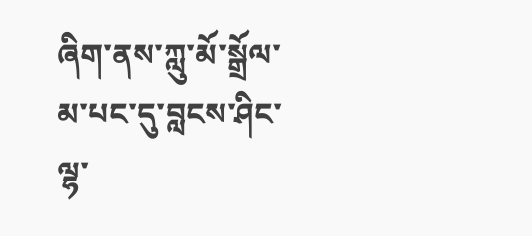ཞིག་ནས་ཀླུ་མོ་སྒྲོལ་མ་པང་དུ་བླངས་ཤིང་ལྷ་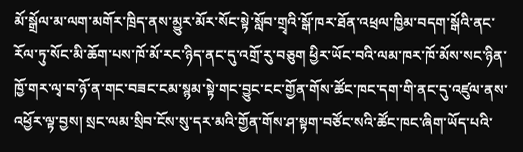མོ་སྒྲོལ་མ་ལག་མགོར་ཁྲིད་ནས་མྱུར་མོར་སོང་སྟེ་སློབ་གྲྭའི་སྒོ་ཁར་ཐོན་འཕྲལ་ཁྱིམ་བདག་སྒོའི་ནང་རོལ་ཏུ་སོང་མི་ཆོག་པས་ཁོ་མོ་རང་ཉིད་ནང་དུ་འགྲོ་རུ་བཅུག ཕྱིར་ཡོང་བའི་ལམ་ཁར་ཁོ་མོས་སང་ཉིན་ཁྱོ་གར་ལྭ་བ་ཉོ་ན་གང་བཟང་ངམ་སྙམ་སྟེ་གང་བྱུང་ངང་གྱོན་གོས་ཚོང་ཁང་དག་གི་ནང་དུ་འཛུལ་ནས་འཕྱོར་ལྟ་བྱས། སྲང་ལམ་སྲིབ་ངོས་སུ་དར་མའི་གྱོན་གོས་ཤ་སྟག་བཙོང་སའི་ཚོང་ཁང་ཞིག་ཡོད་པའི་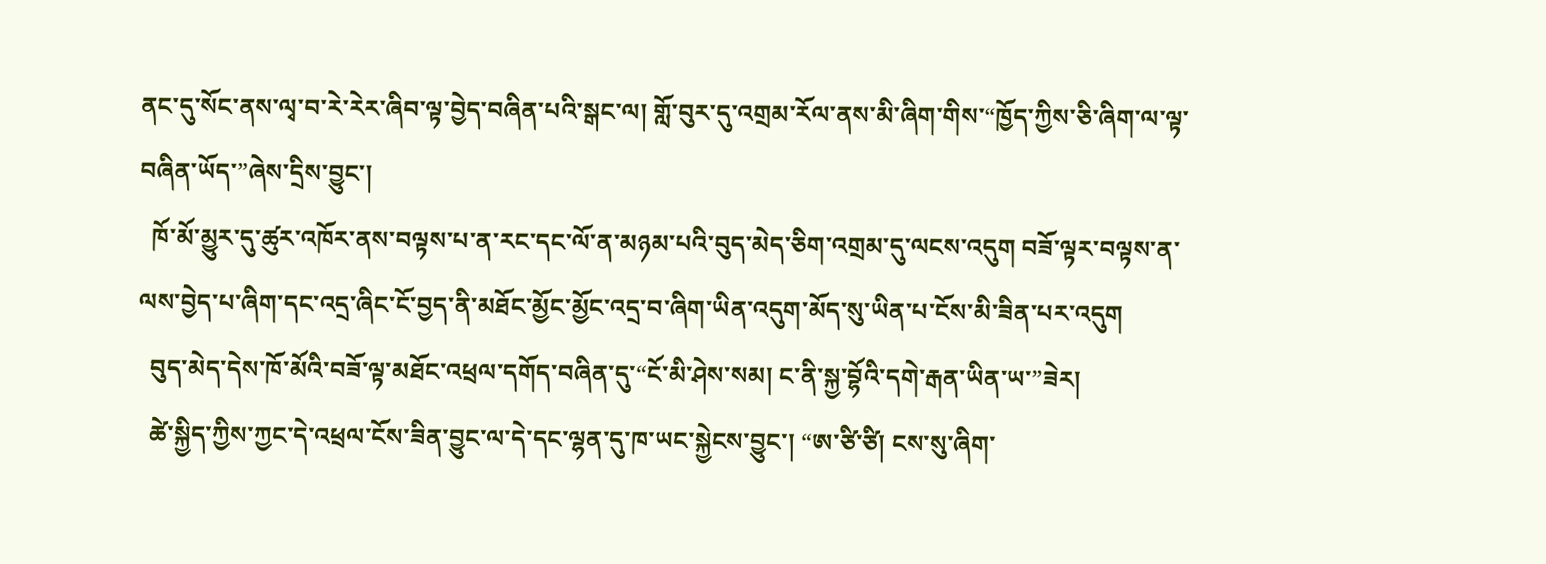ནང་དུ་སོང་ནས་ལྭ་བ་རེ་རེར་ཞིབ་ལྟ་བྱེད་བཞིན་པའི་སྒང་ལ། གློ་བུར་དུ་འགྲམ་རོལ་ནས་མི་ཞིག་གིས་“ཁྱོད་ཀྱིས་ཅི་ཞིག་ལ་ལྟ་བཞིན་ཡོད་”ཞེས་དྲིས་བྱུང་།
  ཁོ་མོ་མྱུར་དུ་ཚུར་འཁོར་ནས་བལྟས་པ་ན་རང་དང་ལོ་ན་མཉམ་པའི་བུད་མེད་ཅིག་འགྲམ་དུ་ལངས་འདུག བཟོ་ལྟར་བལྟས་ན་ལས་བྱེད་པ་ཞིག་དང་འདྲ་ཞིང་ངོ་བྱད་ནི་མཐོང་མྱོང་མྱོང་འདྲ་བ་ཞིག་ཡིན་འདུག་མོད་སུ་ཡིན་པ་ངོས་མི་ཟིན་པར་འདུག
  བུད་མེད་དེས་ཁོ་མོའི་བཟོ་ལྟ་མཐོང་འཕྲལ་དགོད་བཞིན་དུ་“ངོ་མི་ཤེས་སམ། ང་ནི་སྐྱ་བྷོའི་དགེ་རྒན་ཡིན་ཡ་”ཟེར།
  ཚེ་སྐྱིད་ཀྱིས་ཀྱང་དེ་འཕྲལ་ངོས་ཟིན་བྱུང་ལ་དེ་དང་ལྷན་དུ་ཁ་ཡང་སྐྱེངས་བྱུང་། “ཨ་ཙི་ཙི། ངས་སུ་ཞིག་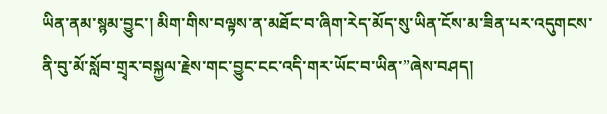ཡིན་ནམ་སྙམ་བྱུང་། མིག་གིས་བལྟས་ན་མཐོང་བ་ཞིག་རེད་མོད་སུ་ཡིན་ངོས་མ་ཟིན་པར་འདུགངས་ནི་བུ་མོ་སློབ་གྲྭར་བསྐྱལ་རྗེས་གང་བྱུང་ངང་འདི་གར་ཡོང་བ་ཡིན་”ཞེས་བཤད།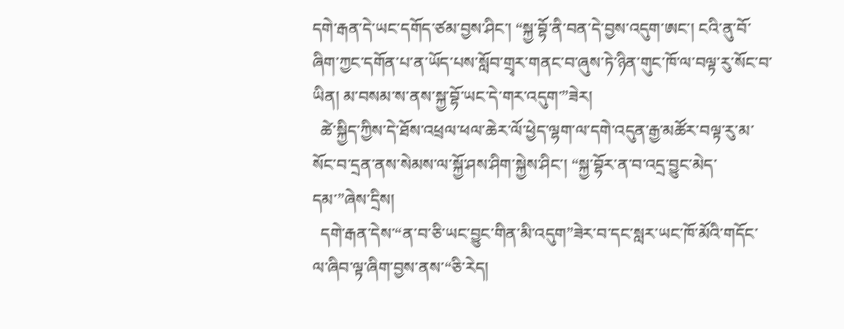དགེ་རྒན་དེ་ཡང་དགོད་ཙམ་བྱས་ཤིང་། “སྐྱ་བྷོ་ནི་བན་དེ་བྱས་འདུག་ཨང་། ངའི་ནུ་བོ་ཞིག་ཀྱང་དགོན་པ་ན་ཡོད་པས་སློབ་གྲྭར་གནང་བ་ཞུས་ཏེ་ཉིན་གུང་ཁོ་ལ་བལྟ་རུ་སོང་བ་ཡིན། མ་བསམ་ས་ནས་སྐྱ་བྷོ་ཡང་དེ་གར་འདུག་”ཟེར།
  ཚེ་སྐྱིད་ཀྱིས་དེ་ཐོས་འཕྲལ་ཕལ་ཆེར་ལོ་ཕྱེད་ལྷག་ལ་དགེ་འདུན་རྒྱ་མཚོར་བལྟ་རུ་མ་སོང་བ་དྲན་ནས་སེམས་ལ་སྐྱོ་ཤས་ཤིག་སྐྱེས་ཤིང་། “སྐྱ་བྷོར་ན་བ་འདྲ་བྱུང་མེད་དམ་”ཞེས་དྲིས།
  དགེ་རྒན་དེས་“ན་བ་ཅི་ཡང་བྱུང་གིན་མི་འདུག”ཟེར་བ་དང་སླར་ཡང་ཁོ་མོའི་གདོང་ལ་ཞིབ་ལྟ་ཞིག་བྱས་ནས་“ཅི་རེད།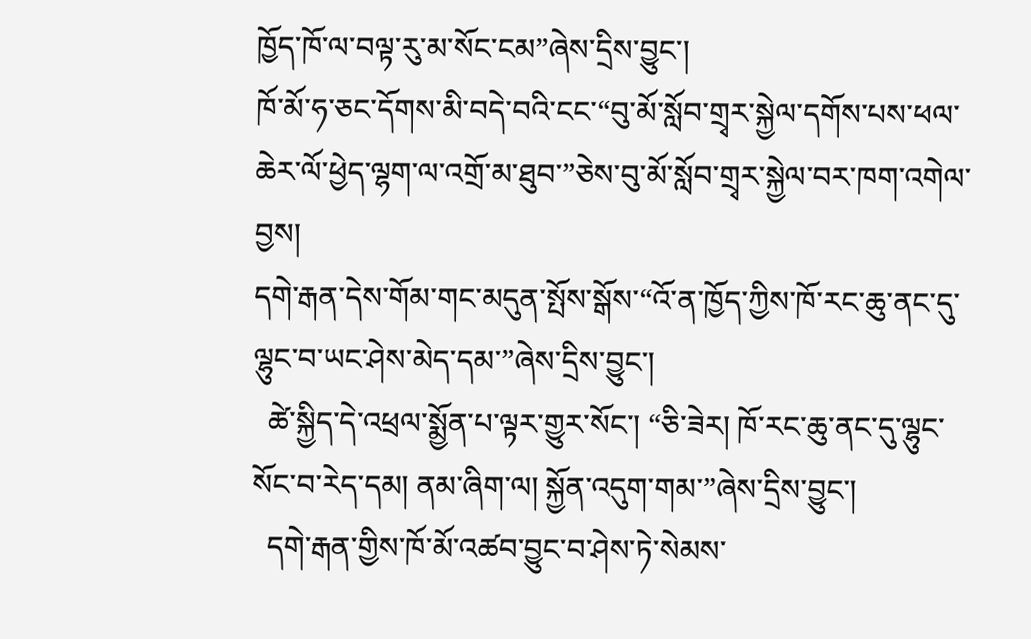ཁྱོད་ཁོ་ལ་བལྟ་རུ་མ་སོང་ངམ”ཞེས་དྲིས་བྱུང་།
ཁོ་མོ་ཧ་ཅང་དོགས་མི་བདེ་བའི་ངང་“བུ་མོ་སློབ་གྲྭར་སྐྱེལ་དགོས་པས་ཕལ་ཆེར་ལོ་ཕྱེད་ལྷག་ལ་འགྲོ་མ་ཐུབ་”ཅེས་བུ་མོ་སློབ་གྲྭར་སྐྱེལ་བར་ཁག་འགེལ་བྱས།
དགེ་རྒན་དེས་གོམ་གང་མདུན་སྤོས་སྒོས་“འོ་ན་ཁྱོད་ཀྱིས་ཁོ་རང་ཆུ་ནང་དུ་ལྷུང་བ་ཡང་ཤེས་མེད་དམ་”ཞེས་དྲིས་བྱུང་།
  ཚེ་སྐྱིད་དེ་འཕྲལ་སྨྱོན་པ་ལྟར་གྱུར་སོང་། “ཅི་ཟེར། ཁོ་རང་ཆུ་ནང་དུ་ལྷུང་སོང་བ་རེད་དམ། ནམ་ཞིག་ལ། སྐྱོན་འདུག་གམ་”ཞེས་དྲིས་བྱུང་།
  དགེ་རྒན་གྱིས་ཁོ་མོ་འཚབ་བྱུང་བ་ཤེས་ཏེ་སེམས་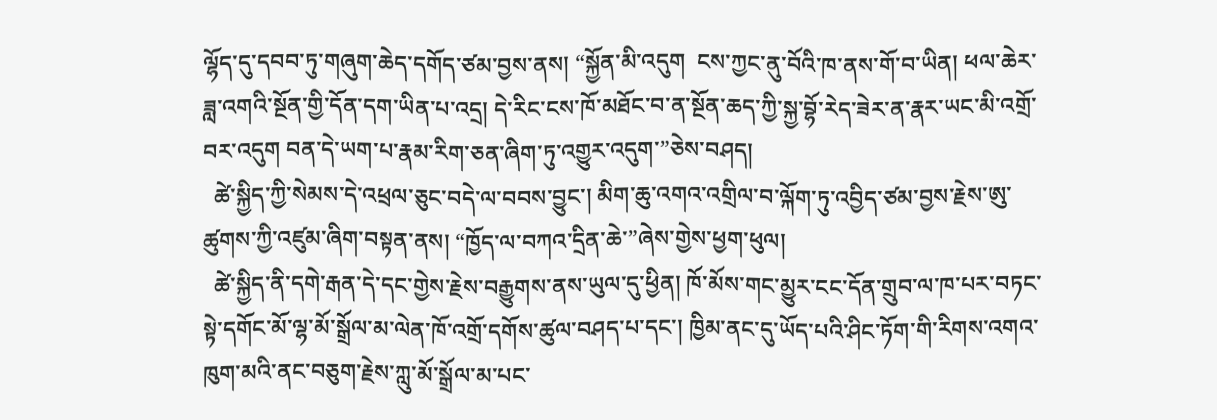ལྷོད་དུ་དབབ་ཏུ་གཞུག་ཆེད་དགོད་ཙམ་བྱས་ནས། “སྐྱོན་མི་འདུག  ངས་ཀྱང་ནུ་བོའི་ཁ་ནས་གོ་བ་ཡིན། ཕལ་ཆེར་ཟླ་འགའི་སྔོན་གྱི་དོན་དག་ཡིན་པ་འདྲ། དེ་རིང་ངས་ཁོ་མཐོང་བ་ན་སྔོན་ཆད་ཀྱི་སྐྱ་བྷོ་རེད་ཟེར་ན་རྣར་ཡང་མི་འགྲོ་བར་འདུག བན་དེ་ཡག་པ་རྣམ་རིག་ཅན་ཞིག་ཏུ་འགྱུར་འདུག་”ཅེས་བཤད།
  ཚེ་སྐྱིད་ཀྱི་སེམས་དེ་འཕྲལ་ཅུང་བདེ་ལ་བབས་བྱུང་། མིག་ཆུ་འགའ་འགྲིལ་བ་ལྐོག་ཏུ་འབྱིད་ཙམ་བྱས་རྗེས་ཨུ་ཚུགས་ཀྱི་འཛུམ་ཞིག་བསྟན་ནས། “ཁྱོད་ལ་བཀའ་དྲིན་ཆེ་”ཞེས་གྱེས་ཕྱག་ཕུལ།
  ཚེ་སྐྱིད་ནི་དགེ་རྒན་དེ་དང་གྱེས་རྗེས་བརྒྱུགས་ནས་ཡུལ་དུ་ཕྱིན། ཁོ་མོས་གང་མྱུར་ངང་དོན་གྲུབ་ལ་ཁ་པར་བཏང་སྟེ་དགོང་མོ་ལྷ་མོ་སྒྲོལ་མ་ལེན་ཁོ་འགྲོ་དགོས་ཚུལ་བཤད་པ་དང་། ཁྱིམ་ནང་དུ་ཡོད་པའི་ཤིང་ཏོག་གི་རིགས་འགའ་ཁུག་མའི་ནང་བཅུག་རྗེས་ཀླུ་མོ་སྒྲོལ་མ་པང་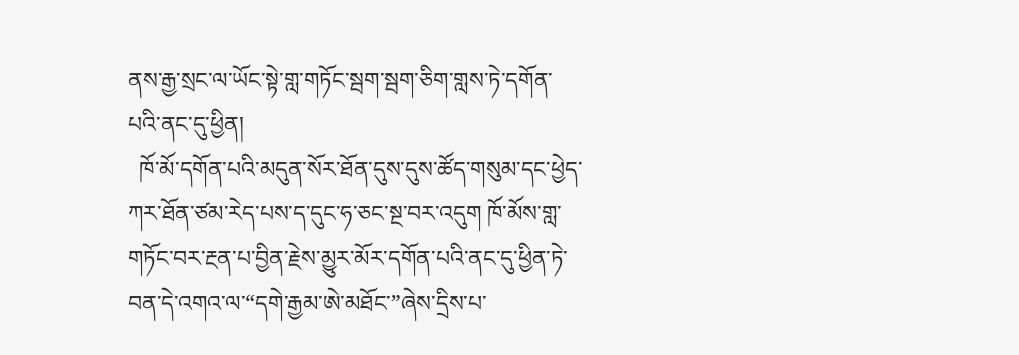ནས་རྒྱ་སྲང་ལ་ཡོང་སྟེ་གླ་གཏོང་སྦག་སྦག་ཅིག་གླས་ཏེ་དགོན་པའི་ནང་དུ་ཕྱིན།
  ཁོ་མོ་དགོན་པའི་མདུན་སོར་ཐོན་དུས་དུས་ཚོད་གསུམ་དང་ཕྱེད་ཀར་ཐོན་ཙམ་རེད་པས་ད་དུང་ཧ་ཅང་སྔ་བར་འདུག ཁོ་མོས་གླ་གཏོང་བར་རྔན་པ་བྱིན་རྗེས་མྱུར་མོར་དགོན་པའི་ནང་དུ་ཕྱིན་ཏེ་བན་དེ་འགའ་ལ་“དགེ་རྒྱམ་ཨེ་མཐོང་”ཞེས་དྲིས་པ་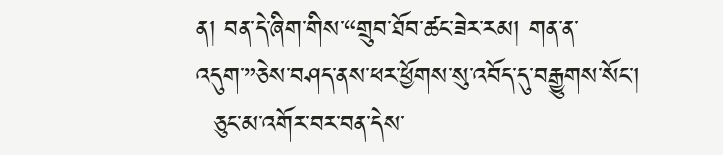ན། བན་དེ་ཞིག་གིས་“གྲུབ་ཐོབ་ཚང་ཟེར་རམ། གན་ན་འདུག་”ཅེས་བཤད་ནས་ཕར་ཕྱོགས་སུ་འབོད་དུ་བརྒྱུགས་སོང་།
  ཅུང་མ་འགོར་བར་བན་དེས་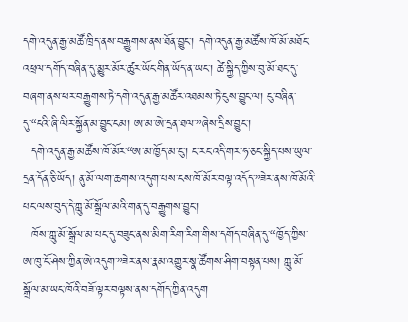དགེ་འདུན་རྒྱ་མཚོ་ཁྲིད་ནས་བརྒྱུགས་ནས་ཐོན་བྱུང་། དགེ་འདུན་རྒྱ་མཚོས་ཁོ་མོ་མཐོང་འཕྲལ་དགོད་བཞིན་དུ་མྱུར་མོར་ཚུར་ཡོང་གིན་ཡོད་ན་ཡང་། ཚེ་སྐྱིད་ཀྱིས་བུ་མོ་ཐང་དུ་བཞག་ནས་ཕར་བརྒྱུགས་ཏེ་དགེ་འདུན་རྒྱ་མཚོར་འཐམས་ཏེ་ངུས་བྱུང་ལ། ངུ་བཞིན་དུ་“ངའི་ཞི་ལིར་སྐྱོན་མ་བྱུང་ངམ། ཨ་མ་ཨེ་དྲན་ཐལ་”ཞེས་དྲིས་བྱུང་།
  དགེ་འདུན་རྒྱ་མཚོས་ཁོ་མོར་“ཨ་མ་ཁྱོད་མ་ངུ་། ང་རང་འདི་གར་ཧ་ཅང་སྐྱིད་པས་ཡུལ་དྲན་དོན་ཅི་ཡོད། ནུ་མོ་ལག་ཆགས་འདུག་པས་ངས་ཁོ་མོར་བལྟ་འདོད་”ཟེར་ནས་ཁོ་མོའི་པང་ལས་བུད་དེ་ཀླུ་མོ་སྒྲོལ་མའི་གན་དུ་བརྒྱུགས་བྱུང་།
  ཁོས་ཀླུ་མོ་སྒྲོལ་མ་པང་དུ་བཟུང་ནས་མིག་རིག་རིག་གིས་དགོད་བཞིན་དུ་“ཁྱོད་ཀྱིས་ཨ་ཁུ་ངོ་ཤེས་ཀྱིན་ཨེ་འདུག་”ཟེར་ནས་རྣམ་འགྱུར་སྣ་ཚོགས་ཤིག་བསྟན་པས། ཀླུ་མོ་སྒྲོལ་མ་ཡང་ཁོའི་བཟོ་ལྟར་བལྟས་ནས་དགོད་ཀྱིན་འདུག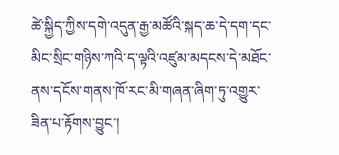ཚེ་སྐྱིད་ཀྱིས་དགེ་འདུན་རྒྱ་མཚོའི་སྐད་ཆ་དེ་དག་དང་མིང་སྲིང་གཉིས་ཀའི་ད་ལྟའི་འཛུམ་མདངས་དེ་མཐོང་ནས་དངོས་གནས་ཁོ་རང་མི་གཞན་ཞིག་ཏུ་འགྱུར་ཟིན་པ་རྟོགས་བྱུང་།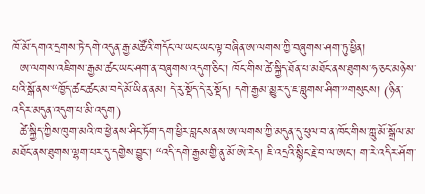ཁོ་མོ་དགའ་དྲགས་ཏེ་དགེ་འདུན་རྒྱ་མཚོའི་གདོང་ལ་ཡང་ཡང་ལྟ་བཞིན་ཨ་ལགས་ཀྱི་བཞུགས་ཤག་ཏུ་ཕྱིན།
  ཨ་ལགས་འཇིགས་རྒྱམ་ཚང་ཡང་ཤག་ན་བཞུགས་འདུག་ཅིང་། ཁོང་གིས་ཚེ་སྐྱིད་ཐོན་པ་མཐོང་ནས་ཐུགས་ཧ་ཅང་མཉེས་པའི་སྒོ་ནས་“ཁྱོད་ཚང་ཚང་མ་བདེ་མོ་ཡིན་ནམ། དེ་རུ་སྡོད་དེ་རུ་སྡོད། དགེ་རྒྱམ་མྱུར་དུ་ཇ་བླུགས་ཤིག་”གསུངས། (ཉིན་འདིར་མདུན་འདུག་པ་མི་འདུག)
  ཚེ་སྐྱིད་ཀྱིས་ཁུག་མའི་ཁ་ཕྱེ་ནས་ཤིང་ཏོག་དག་ཕྱིར་བླངས་ནས་ཨ་ལགས་ཀྱི་མདུན་དུ་ཕུལ་བ་ན་ཁོང་གིས་ཀླུ་མོ་སྒྲོལ་མ་མཐོང་ནས་ཐུགས་ལྷག་པར་དུ་དགྱེས་བྱུང་། “འདི་དགེ་རྒྱམ་གྱི་ནུ་མོ་ཨེ་རེད། ཇི་འདྲའི་སྙིང་རྗེ་བ་ལ་ཨང་། ག་རེ་འདིར་ཤོག་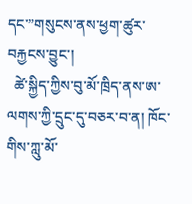དང་”གསུངས་ནས་ཕྱག་ཚུར་བརྐྱངས་བྱུང་།
  ཚེ་སྐྱིད་ཀྱིས་བུ་མོ་ཁྲིད་ནས་ཨ་ལགས་ཀྱི་དྲུང་དུ་བཅར་བ་ན། ཁོང་གིས་ཀླུ་མོ་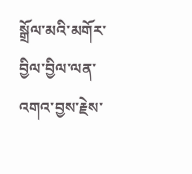སྒྲོལ་མའི་མགོར་བྱིལ་བྱིལ་ལན་འགའ་བྱས་རྗེས་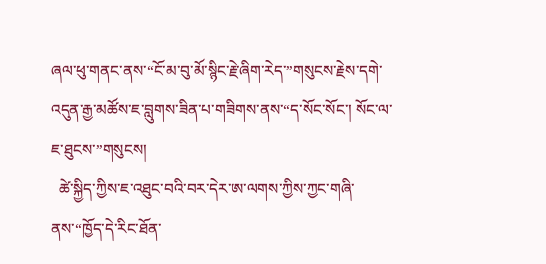ཞལ་ཕུ་གནང་ནས་“ངོ་མ་བུ་མོ་སྙིང་རྗེ་ཞིག་རེད་”གསུངས་རྗེས་དགེ་འདུན་རྒྱ་མཚོས་ཇ་བླུགས་ཟིན་པ་གཟིགས་ནས་“ད་སོང་སོང་། སོང་ལ་ཇ་ཐུངས་”གསུངས།
  ཚེ་སྐྱིད་ཀྱིས་ཇ་འཐུང་བའི་བར་དེར་ཨ་ལགས་ཀྱིས་ཀྱང་གཞི་ནས་“ཁྱོད་དེ་རིང་ཐོན་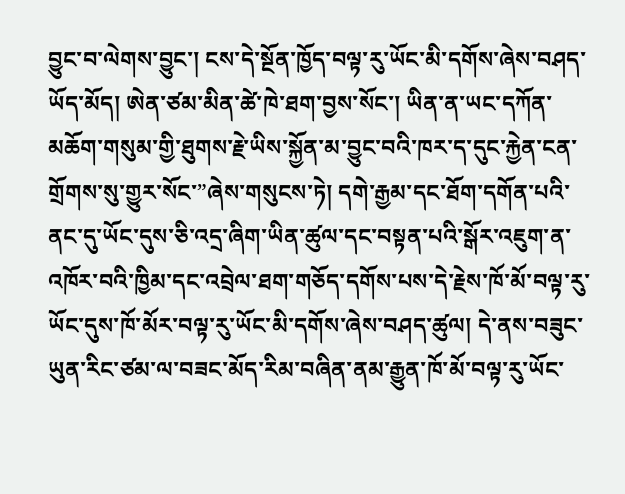བྱུང་བ་ལེགས་བྱུང་། ངས་དེ་སྔོན་ཁྱོད་བལྟ་རུ་ཡོང་མི་དགོས་ཞེས་བཤད་ཡོད་མོད། ཨེན་ཙམ་མིན་ཚེ་ཁེ་ཐག་བྱས་སོང་། ཡིན་ན་ཡང་དཀོན་མཆོག་གསུམ་གྱི་ཐུགས་རྗེ་ཡིས་སྐྱོན་མ་བྱུང་བའི་ཁར་ད་དུང་རྐྱེན་ངན་གྲོགས་སུ་གྱུར་སོང་”ཞེས་གསུངས་ཏེ། དགེ་རྒྱམ་དང་ཐོག་དགོན་པའི་ནང་དུ་ཡོང་དུས་ཅི་འདྲ་ཞིག་ཡིན་ཚུལ་དང་བསྟན་པའི་སྒོར་འཇུག་ན་འཁོར་བའི་ཁྱིམ་དང་འབྲེལ་ཐག་གཅོད་དགོས་པས་དེ་རྗེས་ཁོ་མོ་བལྟ་རུ་ཡོང་དུས་ཁོ་མོར་བལྟ་རུ་ཡོང་མི་དགོས་ཞེས་བཤད་ཚུལ། དེ་ནས་བཟུང་ཡུན་རིང་ཙམ་ལ་བཟང་མོད་རིམ་བཞིན་ནམ་རྒྱུན་ཁོ་མོ་བལྟ་རུ་ཡོང་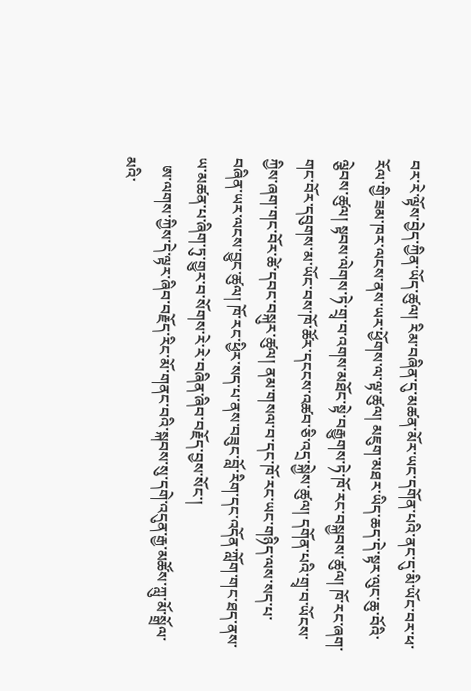བར་རེ་ལྟོས་བྱེད་ཀྱིན་ཡོད་ཚུལ། རིམ་བཞིན་དུ་མཚན་མོར་ཡང་དགོན་པའི་ནང་དུ་མི་ཡོང་བར་ཕ་རོལ་གྱི་ཟམ་ཁར་ལངས་ནས་ཡར་ཕྱོགས་ལ་ལྟ་ཚུལ། མཇུག་མཐར་ཡིད་ཆད་དེ་སྟར་ལུང་ཆུ་བོའི་ལྕེབས་ཚུལ། སྟབས་ལེགས་ཏེ་གྲྭ་བ་འགས་མཐོང་སྟེ་བརྒྱུགས་ཏེ་ཁོ་རང་བསྐྱབས་ཚུལ། ཁོ་རང་ཞག་གང་བོར་དབུགས་མ་ཡོང་བས་ཁོ་ཚོར་དངངས་འཚབ་ཅི་འདྲ་སྐྱེས་ཚུལ། དགོན་པའི་གྲྭ་བ་ཡོངས་ཀྱིས་ཞག་གང་བོར་ཚེ་དབང་བསྐུར་ཚུལ། ནམ་གསལ་བ་དང་ཁོ་རང་ཡང་གཉིད་ལས་སད་པ་བཞིན་ཡར་ལངས་བྱུང་ཚུལ། ཁོ་རང་ཕྱིར་སད་པ་ནས་བཟུང་བློ་རིག་དང་འདོན་ཀློག་གང་ཐད་ནས་ཡ་མཚན་པ་ཞིག་ཏུ་གྱུར་བ་སོགས་རེ་རེ་བཞིན་ཞིབ་བརྗོད་བྱས་སོང་།
  ཨ་ལགས་ཀྱིས་དེ་ལྟར་ཞིབ་བརྗོད་རིང་མོ་གནང་བའི་སྐབས་སུ་དགེ་འདུན་རྒྱ་མཚོས་ཀླུ་མོ་སྒྲོལ་མའི་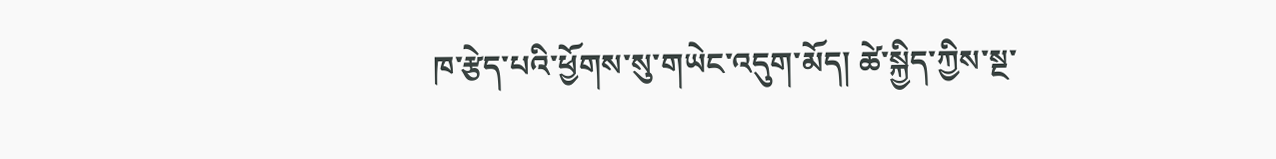ཁ་རྩེད་པའི་ཕྱོགས་སུ་གཡེང་འདུག་མོད། ཚེ་སྐྱིད་ཀྱིས་སྔ་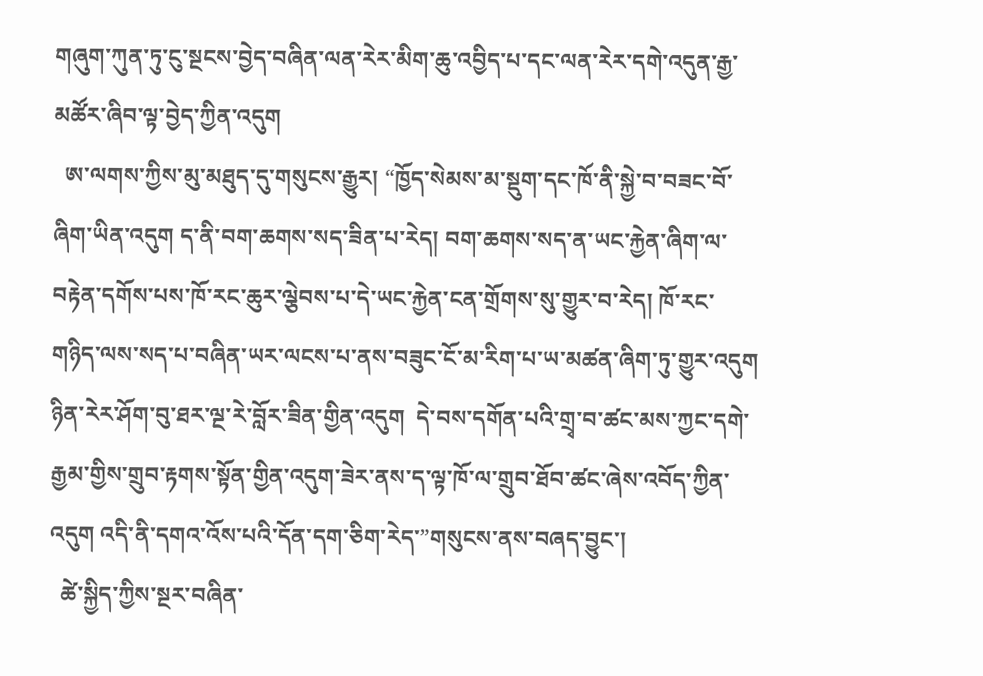གཞུག་ཀུན་ཏུ་ངུ་སྔངས་བྱེད་བཞིན་ལན་རེར་མིག་ཆུ་འབྱིད་པ་དང་ལན་རེར་དགེ་འདུན་རྒྱ་མཚོར་ཞིབ་ལྟ་བྱེད་ཀྱིན་འདུག
  ཨ་ལགས་ཀྱིས་མུ་མཐུད་དུ་གསུངས་རྒྱུར། “ཁྱོད་སེམས་མ་སྡུག་དང་ཁོ་ནི་སྐྱེ་བ་བཟང་བོ་ཞིག་ཡིན་འདུག ད་ནི་བག་ཆགས་སད་ཟིན་པ་རེད། བག་ཆགས་སད་ན་ཡང་རྐྱེན་ཞིག་ལ་བརྟེན་དགོས་པས་ཁོ་རང་ཆུར་ལྕེབས་པ་དེ་ཡང་རྐྱེན་ངན་གྲོགས་སུ་གྱུར་བ་རེད། ཁོ་རང་གཉིད་ལས་སད་པ་བཞིན་ཡར་ལངས་པ་ནས་བཟུང་ངོ་མ་རིག་པ་ཡ་མཚན་ཞིག་ཏུ་གྱུར་འདུག ཉིན་རེར་ཤོག་བུ་ཐར་ལྔ་རེ་བློར་ཟིན་གྱིན་འདུག  དེ་བས་དགོན་པའི་གྲྭ་བ་ཚང་མས་ཀྱང་དགེ་རྒྱམ་གྱིས་གྲུབ་རྟགས་སྟོན་གྱིན་འདུག་ཟེར་ནས་ད་ལྟ་ཁོ་ལ་གྲུབ་ཐོབ་ཚང་ཞེས་འབོད་ཀྱིན་འདུག འདི་ནི་དགའ་འོས་པའི་དོན་དག་ཅིག་རེད་”གསུངས་ནས་བཞད་བྱུང་།
  ཚེ་སྐྱིད་ཀྱིས་སྔར་བཞིན་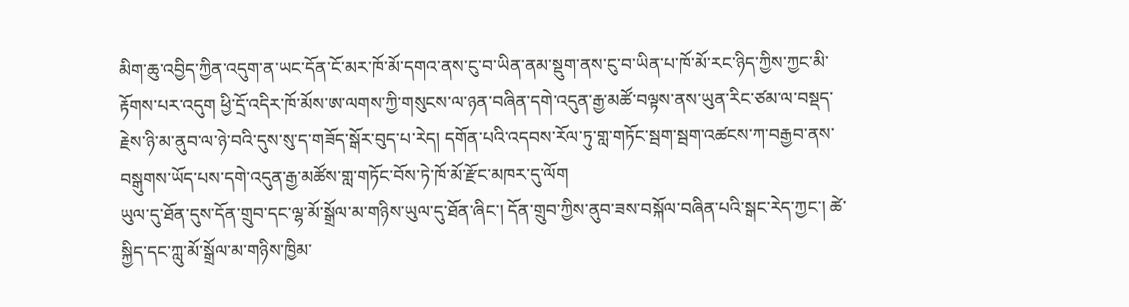མིག་ཆུ་འབྱིད་ཀྱིན་འདུག་ན་ཡང་དོན་ངོ་མར་ཁོ་མོ་དགའ་ནས་ངུ་བ་ཡིན་ནམ་སྡུག་ནས་ངུ་བ་ཡིན་པ་ཁོ་མོ་རང་ཉིད་ཀྱིས་ཀྱང་མི་རྟོགས་པར་འདུག ཕྱི་དྲོ་འདིར་ཁོ་མོས་ཨ་ལགས་ཀྱི་གསུངས་ལ་ཉན་བཞིན་དགེ་འདུན་རྒྱ་མཚོ་བལྟས་ནས་ཡུན་རིང་ཙམ་ལ་བསྡད་རྗེས་ཉི་མ་ནུབ་ལ་ཉེ་བའི་དུས་སུ་ད་གཟོད་སྒོར་བུད་པ་རེད། དགོན་པའི་འདབས་རོལ་ཏུ་གླ་གཏོང་སྦག་སྦག་འཚངས་ཀ་བརྒྱབ་ནས་བསྒུགས་ཡོད་པས་དགེ་འདུན་རྒྱ་མཚོས་གླ་གཏོང་བོས་ཏེ་ཁོ་མོ་རྫོང་མཁར་དུ་ལོག
ཡུལ་དུ་ཐོན་དུས་དོན་གྲུབ་དང་ལྷ་མོ་སྒྲོལ་མ་གཉིས་ཡུལ་དུ་ཐོན་ཞིང་། དོན་གྲུབ་ཀྱིས་ནུབ་ཟས་བསྐོལ་བཞིན་པའི་སྒང་རེད་ཀྱང་། ཚེ་སྐྱིད་དང་ཀླུ་མོ་སྒྲོལ་མ་གཉིས་ཁྱིམ་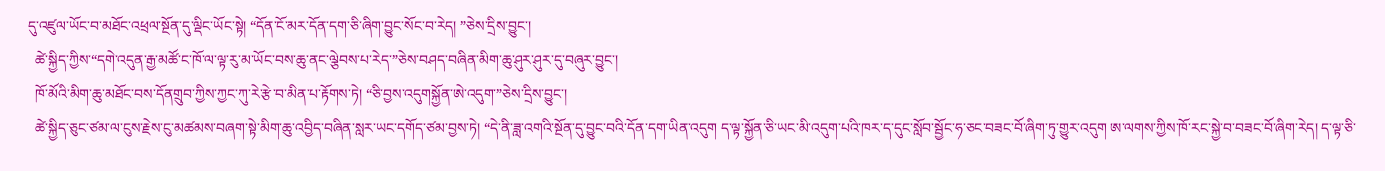དུ་འཛུལ་ཡོང་བ་མཐོང་འཕྲལ་སྔོན་དུ་ལྡིང་ཡོང་སྟེ། “དོན་ངོ་མར་དོན་དག་ཅི་ཞིག་བྱུང་སོང་བ་རེད། ”ཅེས་དྲིས་བྱུང་།
  ཚེ་སྐྱིད་ཀྱིས་“དགེ་འདུན་རྒྱ་མཚོ་ང་ཁོ་ལ་ལྟ་རུ་མ་ཡོང་བས་ཆུ་ནང་ལྕེབས་པ་རེད་”ཅེས་བཤད་བཞིན་མིག་ཆུ་ཤུར་ཤུར་དུ་བཞུར་བྱུང་།
  ཁོ་མོའི་མིག་ཆུ་མཐོང་བས་དོནགྲུབ་ཀྱིས་ཀྱང་ཀུ་རེ་རྩེ་བ་མིན་པ་རྟོགས་ཏེ། “ཅི་བྱས་འདུགསྐྱོན་ཨེ་འདུག་”ཅེས་དྲིས་བྱུང་།
  ཚེ་སྐྱིད་ཅུང་ཙམ་ལ་ངུས་རྗེས་ངུ་མཚམས་བཞག་སྟེ་མིག་ཆུ་འབྱིད་བཞིན་སླར་ཡང་དགོད་ཙམ་བྱས་ཏེ། “དེ་ནི་ཟླ་འགའི་སྔོན་དུ་བྱུང་བའི་དོན་དག་ཡིན་འདུག ད་ལྟ་སྐྱོན་ཅི་ཡང་མི་འདུག་པའི་ཁར་ད་དུང་སློབ་སྦྱོང་ཧ་ཅང་བཟང་བོ་ཞིག་ཏུ་གྱུར་འདུག ཨ་ལགས་ཀྱིས་ཁོ་རང་སྐྱེ་བ་བཟང་བོ་ཞིག་རེད། ད་ལྟ་ཅི་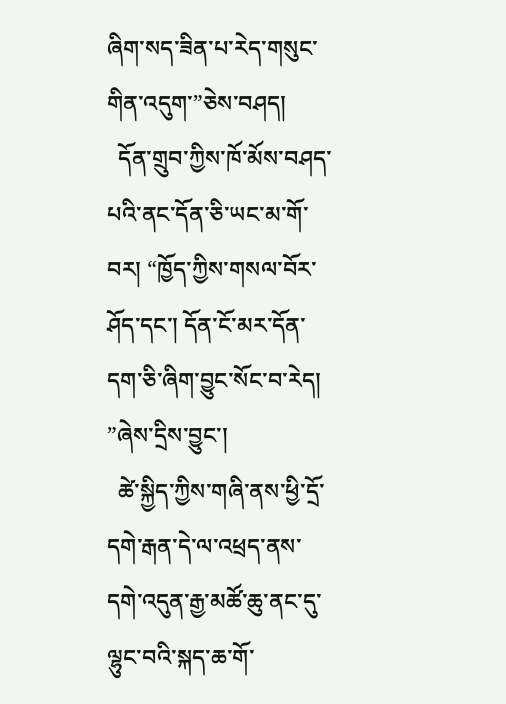ཞིག་སད་ཟིན་པ་རེད་གསུང་གིན་འདུག་”ཅེས་བཤད།
  དོན་གྲུབ་ཀྱིས་ཁོ་མོས་བཤད་པའི་ནང་དོན་ཅི་ཡང་མ་གོ་བར། “ཁྱོད་ཀྱིས་གསལ་བོར་ཤོད་དང་། དོན་ངོ་མར་དོན་དག་ཅི་ཞིག་བྱུང་སོང་བ་རེད། ”ཞེས་དྲིས་བྱུང་།
  ཚེ་སྐྱིད་ཀྱིས་གཞི་ནས་ཕྱི་དྲོ་དགེ་རྒན་དེ་ལ་འཕྲད་ནས་དགེ་འདུན་རྒྱ་མཚོ་ཆུ་ནང་དུ་ལྷུང་བའི་སྐད་ཆ་གོ་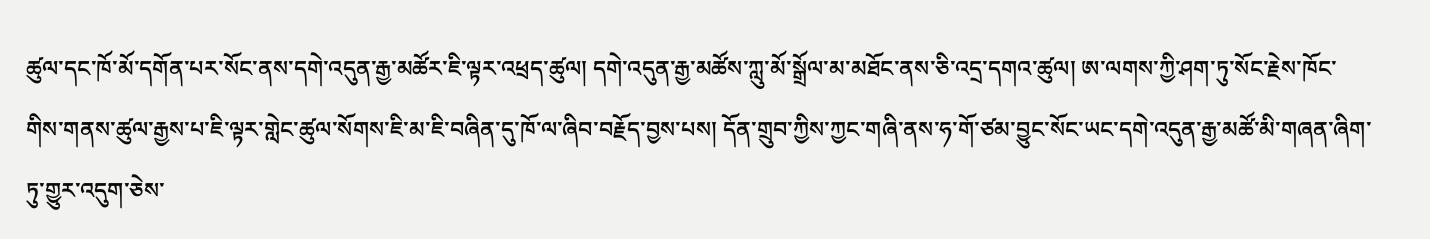ཚུལ་དང་ཁོ་མོ་དགོན་པར་སོང་ནས་དགེ་འདུན་རྒྱ་མཚོར་ཇི་ལྟར་འཕྲད་ཚུལ། དགེ་འདུན་རྒྱ་མཚོས་ཀླུ་མོ་སྒྲོལ་མ་མཐོང་ནས་ཅི་འདྲ་དགའ་ཚུལ། ཨ་ལགས་ཀྱི་ཤག་ཏུ་སོང་རྗེས་ཁོང་གིས་གནས་ཚུལ་རྒྱས་པ་ཇི་ལྟར་གླེང་ཚུལ་སོགས་ཇི་མ་ཇི་བཞིན་དུ་ཁོ་ལ་ཞིབ་བརྗོད་བྱས་པས། དོན་གྲུབ་ཀྱིས་ཀྱང་གཞི་ནས་ཧ་གོ་ཙམ་བྱུང་སོང་ཡང་དགེ་འདུན་རྒྱ་མཚོ་མི་གཞན་ཞིག་ཏུ་གྱུར་འདུག་ཅེས་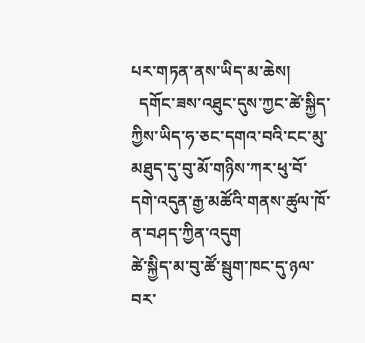པར་གཏན་ནས་ཡིད་མ་ཆེས།
  དགོང་ཟས་འཐུང་དུས་ཀྱང་ཚེ་སྐྱིད་ཀྱིས་ཡིད་ཧ་ཅང་དགའ་བའི་ངང་མུ་མཐུད་དུ་བུ་མོ་གཉིས་ཀར་ཕུ་བོ་དགེ་འདུན་རྒྱ་མཚོའི་གནས་ཚུལ་ཁོ་ན་བཤད་ཀྱིན་འདུག
ཚེ་སྐྱིད་མ་བུ་ཚོ་སྦུག་ཁང་དུ་ཉལ་བར་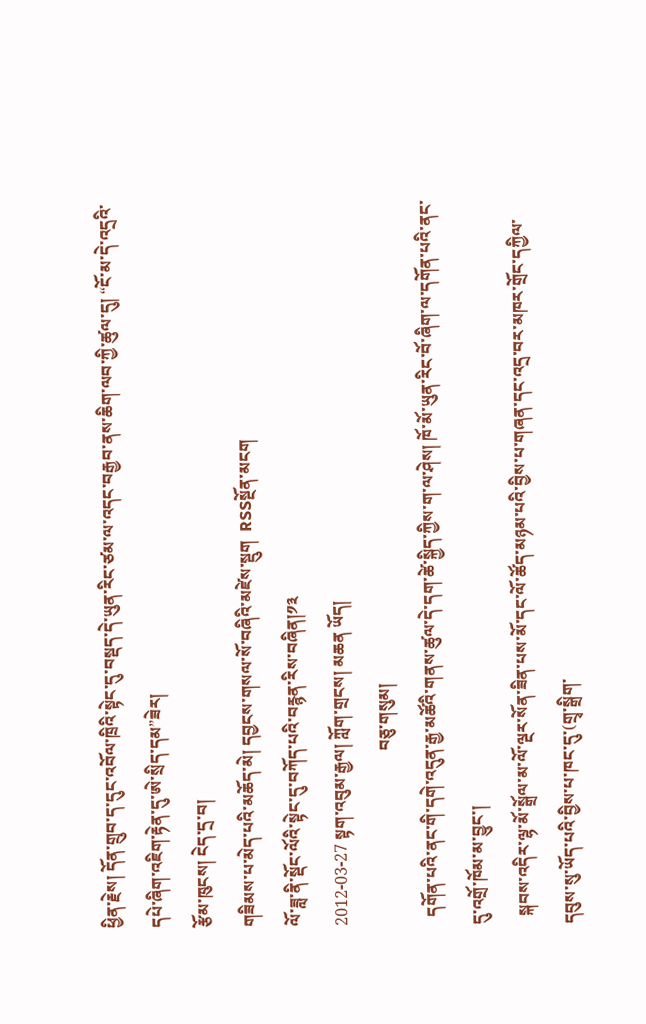ཕྱིན་རྗེས། དོན་གྲུབ་ད་དུང་འབོལ་ཁྲིའི་སྟེང་དུ་བསྡད་དེ་ཡུན་རིང་ཙམ་ལ་འདང་བརྒྱབ་ནས་ཆིག་ལབ་ཀྱི་ཚུལ་དུ། “ངོ་མ་དེ་འདྲའི་དཔེ་ཞིག་འཇིག་རྟེན་དུ་ཨེ་སྲིད་དམ”ཟེར།
རྩོམ་ཁུངས། ངེད་དྲ་བ།
གཟིམས་པ་མེད་པའི་མཆོད་མེ། དབྱངས་གསལ་སོ་བཞིའི་མཛེས་སྡུག  RSSསྔོན་མངག
ལོ་ཟླ་ནི་སྡོང་ལོའི་སྟེང་དུ་བཀོད་པའི་བརྙན་རིས་བཞིན།༡༣
2012-03-27 སྟག་འབུམ་རྒྱལ། ཀློག་གྲངས། མཆན ཡོད།
                                          བཅུ་གསུམ།
  དགོན་པའི་ནང་གི་དགེ་འདུན་རྒྱ་མཚོའི་གནས་ཚུལ་དེ་དག་ཚེ་སྐྱིད་ཀྱིས་ག་ལ་ཤེས། ཁོ་མོ་ཡུན་རིང་བོ་ཞིག་ལ་དགོན་པའི་ནང་དུ་འགྲོ་ཁོམ་མ་བྱུང་།
  སྐབས་འདིར་ལྷ་མོ་སྒྲོལ་མ་ལོ་ལྔར་སོན་ཟིན་པས་མོ་དང་ལོ་ཚོད་མཉམ་པའི་བྱིས་པ་གཞན་དང་འདྲ་བར་མཁར་གྲོང་དཀྱིལ་དབུས་སུ་ཡོད་པའི་བྱིས་པ་ཁང་དུ་(གྲྭ་སྒྲིག་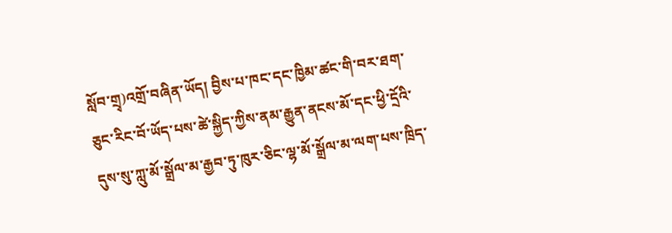སློབ་གྲྭ)འགྲོ་བཞིན་ཡོད། བྱིས་པ་ཁང་དང་ཁྱིམ་ཚང་གི་བར་ཐག་ཅུང་རིང་བོ་ཡོད་པས་ཚེ་སྐྱིད་ཀྱིས་ནམ་རྒྱུན་ནངས་མོ་དང་ཕྱི་དྲོའི་དུས་སུ་ཀླུ་མོ་སྒྲོལ་མ་རྒྱབ་ཏུ་ཁུར་ཅིང་ལྷ་མོ་སྒྲོལ་མ་ལག་པས་ཁྲིད་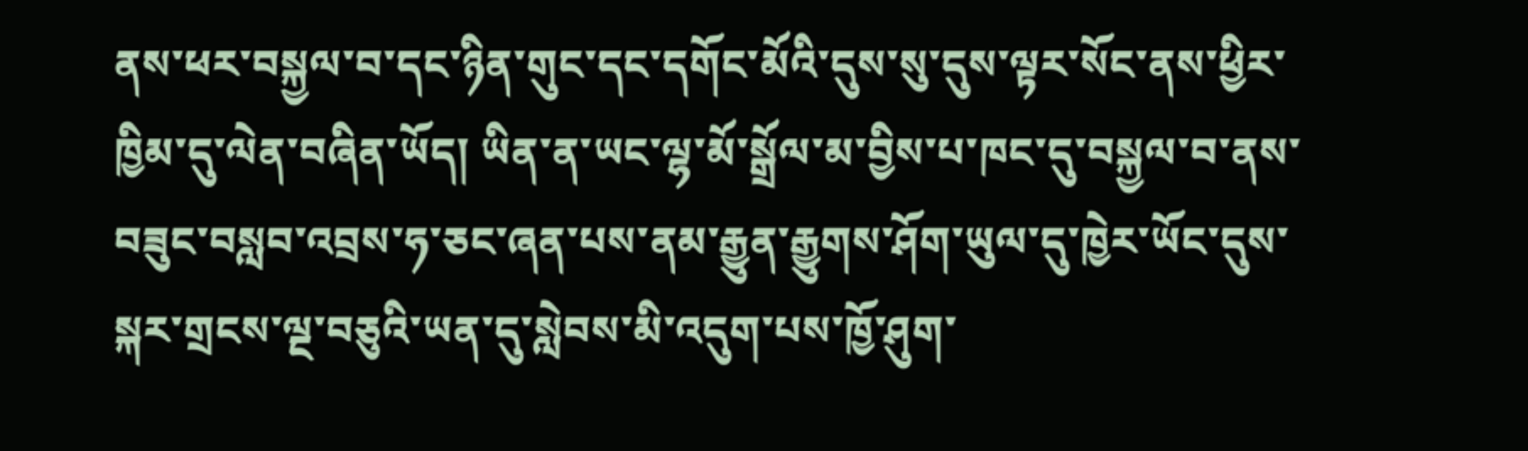ནས་ཕར་བསྐྱལ་བ་དང་ཉིན་གུང་དང་དགོང་མོའི་དུས་སུ་དུས་ལྟར་སོང་ནས་ཕྱིར་ཁྱིམ་དུ་ལེན་བཞིན་ཡོད། ཡིན་ན་ཡང་ལྷ་མོ་སྒྲོལ་མ་བྱིས་པ་ཁང་དུ་བསྐྱལ་བ་ནས་བཟུང་བསླབ་འབྲས་ཧ་ཅང་ཞན་པས་ནམ་རྒྱུན་རྒྱུགས་ཤོག་ཡུལ་དུ་ཁྱེར་ཡོང་དུས་སྐར་གྲངས་ལྔ་བཅུའི་ཡན་དུ་སླེབས་མི་འདུག་པས་ཁྱོ་ཤུག་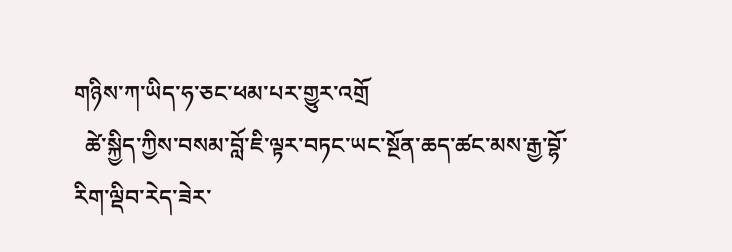གཉིས་ཀ་ཡིད་ཧ་ཅང་ཕམ་པར་གྱུར་འགྲོ
  ཚེ་སྐྱིད་ཀྱིས་བསམ་བློ་ཇི་ལྟར་བཏང་ཡང་སྔོན་ཆད་ཚང་མས་རྒྱ་བྷོ་རིག་ལྡིབ་རེད་ཟེར་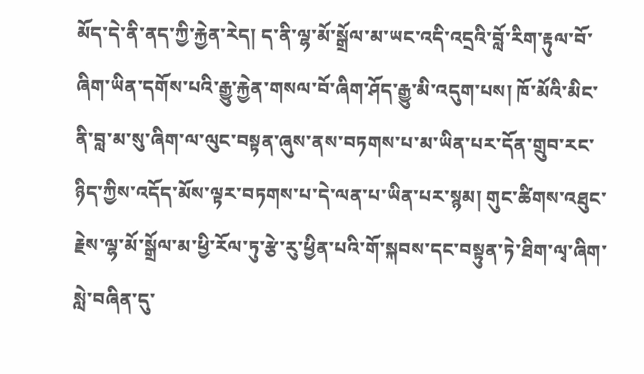མོད་དེ་ནི་ནད་ཀྱི་རྐྱེན་རེད། ད་ནི་ལྷ་མོ་སྒྲོལ་མ་ཡང་འདི་འདྲའི་བློ་རིག་རྟུལ་བོ་ཞིག་ཡིན་དགོས་པའི་རྒྱུ་རྐྱེན་གསལ་བོ་ཞིག་ཤོད་རྒྱུ་མི་འདུག་པས། ཁོ་མོའི་མིང་ནི་བླ་མ་སུ་ཞིག་ལ་ལུང་བསྟན་ཞུས་ནས་བཏགས་པ་མ་ཡིན་པར་དོན་གྲུབ་རང་ཉིད་ཀྱིས་འདོད་མོས་ལྟར་བཏགས་པ་དེ་ལན་པ་ཡིན་པར་སྙམ། གུང་ཚིགས་འཐུང་རྗེས་ལྷ་མོ་སྒྲོལ་མ་ཕྱི་རོལ་ཏུ་རྩེ་རུ་ཕྱིན་པའི་གོ་སྐབས་དང་བསྟུན་ཏེ་ཐིག་ལྭ་ཞིག་སླེ་བཞིན་དུ་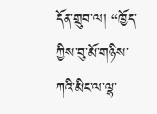དོན་གྲུབ་ལ། “ཁྱོད་ཀྱིས་བུ་མོ་གཉིས་ཀའི་མིང་ལ་ལྷ་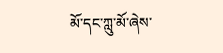མོ་དང་ཀླུ་མོ་ཞེས་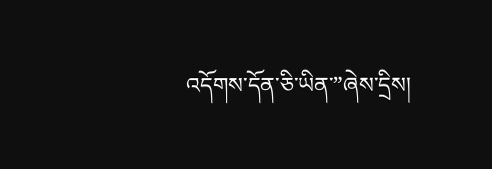འདོགས་དོན་ཅི་ཡིན་”ཞེས་དྲིས།